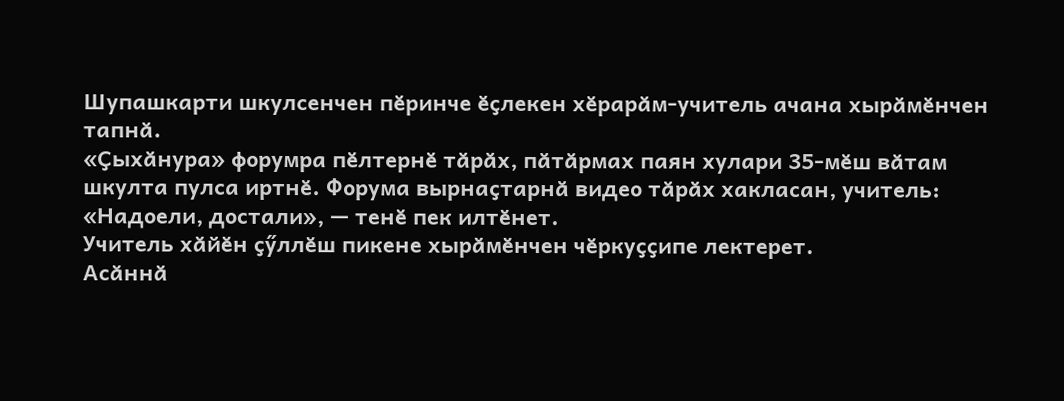Шупашкарти шкулсенчен пӗринче ӗҫлекен хӗрарӑм-учитель ачана хырӑмӗнчен тапнӑ.
«Ҫыхӑнура» форумра пӗлтернӗ тӑрӑх, пӑтӑрмах паян хулари 35-мӗш вӑтам шкулта пулса иртнӗ. Форума вырнаҫтарнӑ видео тӑрӑх хакласан, учитель: «Надоели, достали», — тенӗ пек илтӗнет.
Учитель хӑйӗн ҫӳллӗш пикене хырӑмӗнчен чӗркуҫҫипе лектерет.
Асӑннӑ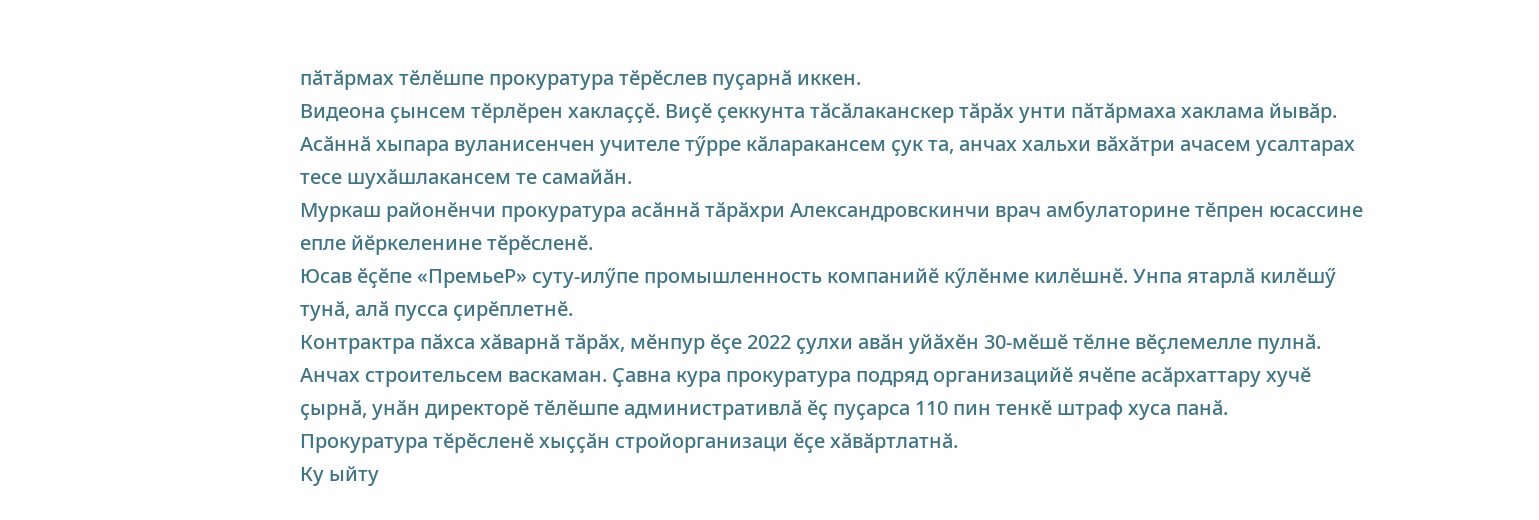пӑтӑрмах тӗлӗшпе прокуратура тӗрӗслев пуҫарнӑ иккен.
Видеона ҫынсем тӗрлӗрен хаклаҫҫӗ. Виҫӗ ҫеккунта тӑсӑлаканскер тӑрӑх унти пӑтӑрмаха хаклама йывӑр. Асӑннӑ хыпара вуланисенчен учителе тӳрре кӑларакансем ҫук та, анчах хальхи вӑхӑтри ачасем усалтарах тесе шухӑшлакансем те самайӑн.
Муркаш районӗнчи прокуратура асӑннӑ тӑрӑхри Александровскинчи врач амбулаторине тӗпрен юсассине епле йӗркеленине тӗрӗсленӗ.
Юсав ӗҫӗпе «ПремьеР» суту-илӳпе промышленность компанийӗ кӳлӗнме килӗшнӗ. Унпа ятарлӑ килӗшӳ тунӑ, алӑ пусса ҫирӗплетнӗ.
Контрактра пӑхса хӑварнӑ тӑрӑх, мӗнпур ӗҫе 2022 ҫулхи авӑн уйӑхӗн 30-мӗшӗ тӗлне вӗҫлемелле пулнӑ. Анчах строительсем васкаман. Ҫавна кура прокуратура подряд организацийӗ ячӗпе асӑрхаттару хучӗ ҫырнӑ, унӑн директорӗ тӗлӗшпе административлӑ ӗҫ пуҫарса 110 пин тенкӗ штраф хуса панӑ.
Прокуратура тӗрӗсленӗ хыҫҫӑн стройорганизаци ӗҫе хӑвӑртлатнӑ.
Ку ыйту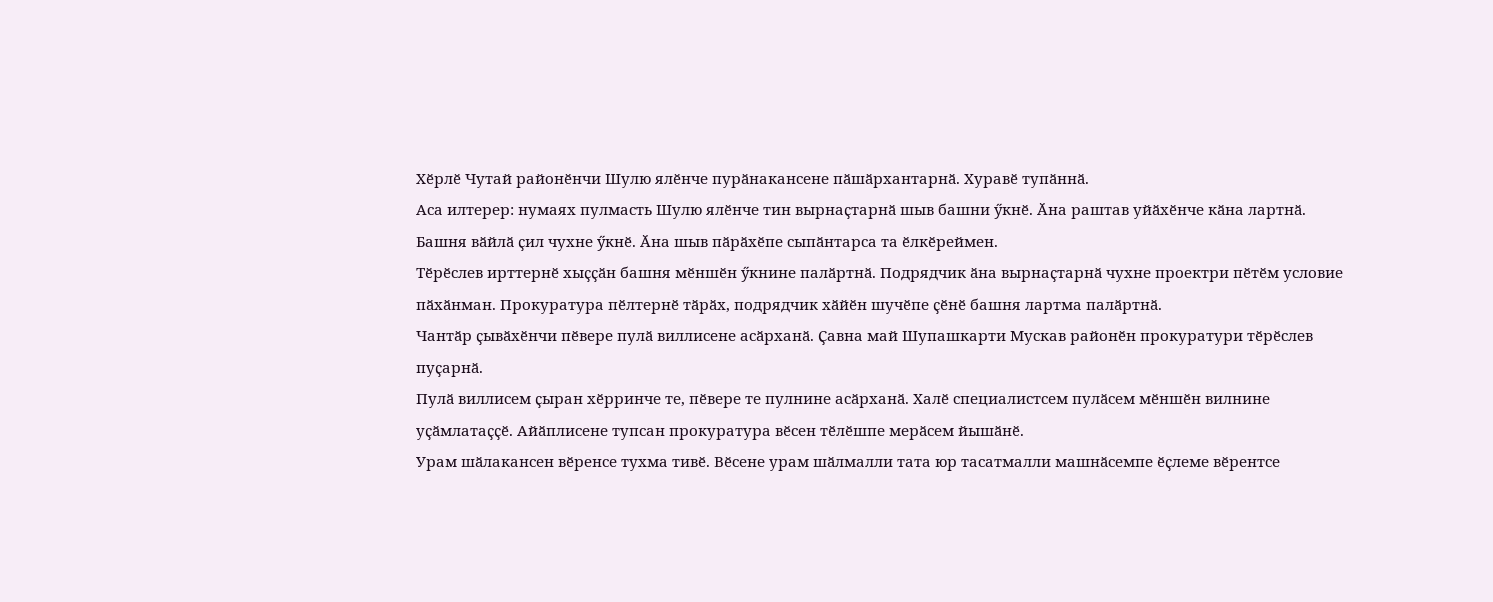Хӗрлӗ Чутай районӗнчи Шулю ялӗнче пурӑнакансене пӑшӑрхантарнӑ. Хуравӗ тупӑннӑ.
Аса илтерер: нумаях пулмасть Шулю ялӗнче тин вырнаҫтарнӑ шыв башни ӳкнӗ. Ӑна раштав уйӑхӗнче кӑна лартнӑ. Башня вӑйлӑ ҫил чухне ӳкнӗ. Ӑна шыв пӑрӑхӗпе сыпӑнтарса та ӗлкӗреймен.
Тӗрӗслев ирттернӗ хыҫҫӑн башня мӗншӗн ӳкнине палӑртнӑ. Подрядчик ӑна вырнаҫтарнӑ чухне проектри пӗтӗм условие пӑхӑнман. Прокуратура пӗлтернӗ тӑрӑх, подрядчик хӑйӗн шучӗпе ҫӗнӗ башня лартма палӑртнӑ.
Чантӑр ҫывӑхӗнчи пӗвере пулӑ виллисене асӑрханӑ. Ҫавна май Шупашкарти Мускав районӗн прокуратури тӗрӗслев пуҫарнӑ.
Пулӑ виллисем ҫыран хӗрринче те, пӗвере те пулнине асӑрханӑ. Халӗ специалистсем пулӑсем мӗншӗн вилнине уҫӑмлатаҫҫӗ. Айӑплисене тупсан прокуратура вӗсен тӗлӗшпе мерӑсем йышӑнӗ.
Урам шӑлакансен вӗренсе тухма тивӗ. Вӗсене урам шӑлмалли тата юр тасатмалли машнӑсемпе ӗҫлеме вӗрентсе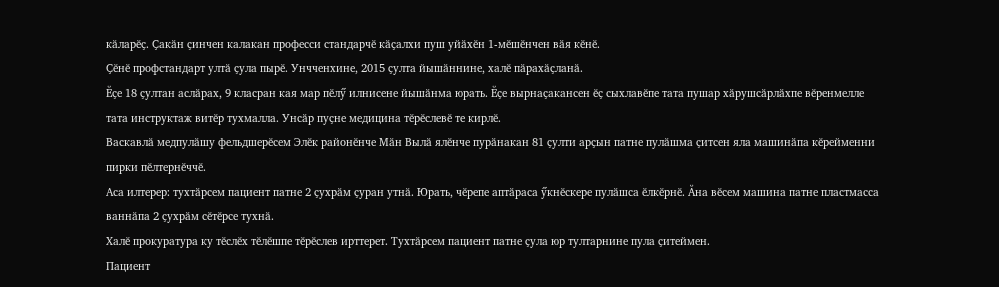кӑларӗҫ. Ҫакӑн ҫинчен калакан професси стандарчӗ кӑҫалхи пуш уйӑхӗн 1-мӗшӗнчен вӑя кӗнӗ.
Ҫӗнӗ профстандарт ултӑ ҫула пырӗ. Унчченхине, 2015 ҫулта йышӑннине, халӗ пӑрахӑҫланӑ.
Ӗҫе 18 ҫултан аслӑрах, 9 класран кая мар пӗлӳ илнисене йышӑнма юрать. Ӗҫе вырнаҫакансен ӗҫ сыхлавӗпе тата пушар хӑрушсӑрлӑхпе вӗренмелле тата инструктаж витӗр тухмалла. Унсӑр пуҫне медицина тӗрӗслевӗ те кирлӗ.
Васкавлӑ медпулӑшу фельдшерӗсем Элӗк районӗнче Мӑн Вылӑ ялӗнче пурӑнакан 81 ҫулти арҫын патне пулӑшма ҫитсен яла машинӑпа кӗрейменни пирки пӗлтернӗччӗ.
Аса илтерер: тухтӑрсем пациент патне 2 ҫухрӑм ҫуран утнӑ. Юрать, чӗрепе аптӑраса ӳкнӗскере пулӑшса ӗлкӗрнӗ. Ӑна вӗсем машина патне пластмасса ваннӑпа 2 ҫухрӑм сӗтӗрсе тухнӑ.
Халӗ прокуратура ку тӗслӗх тӗлӗшпе тӗрӗслев ирттерет. Тухтӑрсем пациент патне ҫула юр тултарнине пула ҫитеймен.
Пациент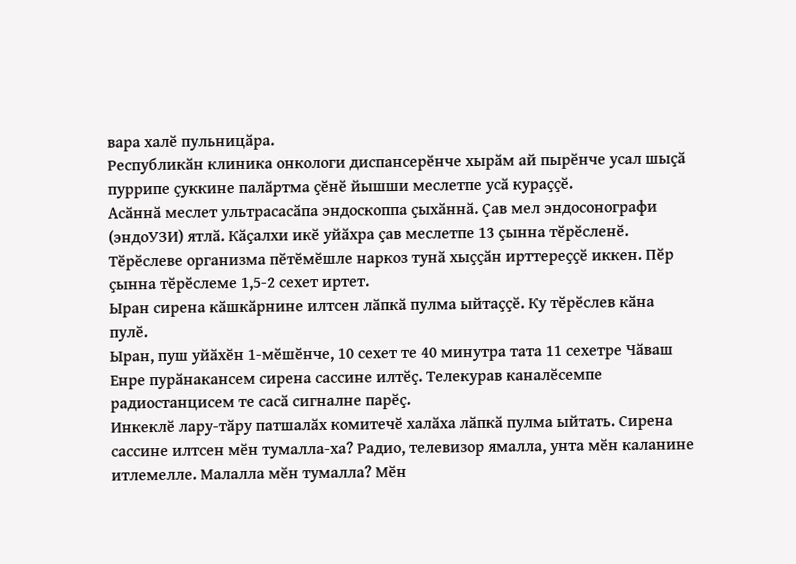вара халӗ пульницӑра.
Республикӑн клиника онкологи диспансерӗнче хырӑм ай пырӗнче усал шыҫӑ пуррипе ҫуккине палӑртма ҫӗнӗ йышши меслетпе усӑ кураҫҫӗ.
Асӑннӑ меслет ультрасасӑпа эндоскоппа ҫыхӑннӑ. Ҫав мел эндосонографи (эндоУЗИ) ятлӑ. Кӑҫалхи икӗ уйӑхра ҫав меслетпе 13 ҫынна тӗрӗсленӗ.
Тӗрӗслеве организма пӗтӗмӗшле наркоз тунӑ хыҫҫӑн ирттереҫҫӗ иккен. Пӗр ҫынна тӗрӗслеме 1,5-2 сехет иртет.
Ыран сирена кӑшкӑрнине илтсен лӑпкӑ пулма ыйтаҫҫӗ. Ку тӗрӗслев кӑна пулӗ.
Ыран, пуш уйӑхӗн 1-мӗшӗнче, 10 сехет те 40 минутра тата 11 сехетре Чӑваш Енре пурӑнакансем сирена сассине илтӗҫ. Телекурав каналӗсемпе радиостанцисем те сасӑ сигналне парӗҫ.
Инкеклӗ лару-тӑру патшалӑх комитечӗ халӑха лӑпкӑ пулма ыйтать. Сирена сассине илтсен мӗн тумалла-ха? Радио, телевизор ямалла, унта мӗн каланине итлемелле. Малалла мӗн тумалла? Мӗн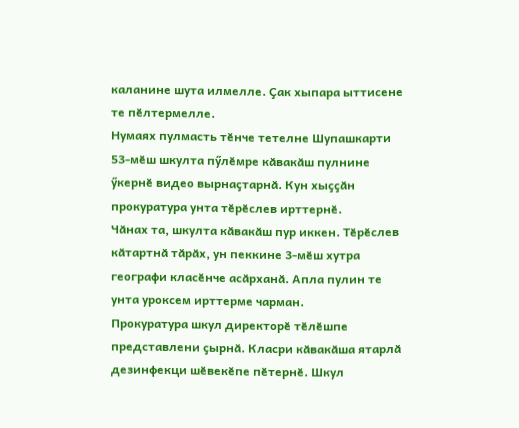каланине шута илмелле. Ҫак хыпара ыттисене те пӗлтермелле.
Нумаях пулмасть тӗнче тетелне Шупашкарти 53-мӗш шкулта пӳлӗмре кӑвакӑш пулнине ӳкернӗ видео вырнаҫтарнӑ. Кун хыҫҫӑн прокуратура унта тӗрӗслев ирттернӗ.
Чӑнах та, шкулта кӑвакӑш пур иккен. Тӗрӗслев кӑтартнӑ тӑрӑх, ун пеккине 3-мӗш хутра географи класӗнче асӑрханӑ. Апла пулин те унта уроксем ирттерме чарман.
Прокуратура шкул директорӗ тӗлӗшпе представлени ҫырнӑ. Класри кӑвакӑша ятарлӑ дезинфекци шӗвекӗпе пӗтернӗ. Шкул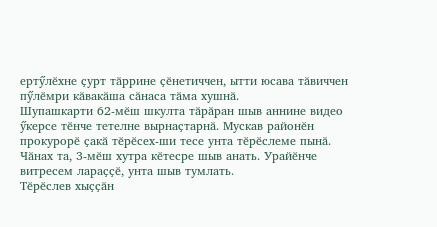ертӳлӗхне ҫурт тӑррине ҫӗнетиччен, ытти юсава тӑвиччен пӳлӗмри кӑвакӑша сӑнаса тӑма хушнӑ.
Шупашкарти 62-мӗш шкулта тӑрӑран шыв аннине видео ӳкерсе тӗнче тетелне вырнаҫтарнӑ. Мускав районӗн прокурорӗ ҫакӑ тӗрӗсех-ши тесе унта тӗрӗслеме пынӑ.
Чӑнах та, 3-мӗш хутра кӗтесре шыв анать. Урайӗнче витресем лараҫҫӗ, унта шыв тумлать.
Тӗрӗслев хыҫҫӑн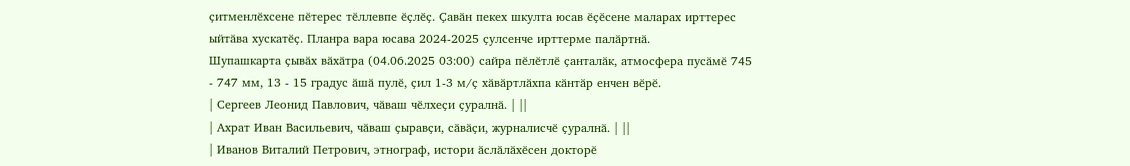ҫитменлӗхсене пӗтерес тӗллевпе ӗҫлӗҫ. Ҫавӑн пекех шкулта юсав ӗҫӗсене маларах ирттерес ыйтӑва хускатӗҫ. Планра вара юсава 2024-2025 ҫулсенче ирттерме палӑртнӑ.
Шупашкарта ҫывӑх вӑхӑтра (04.06.2025 03:00) сайра пӗлӗтлӗ ҫанталӑк, атмосфера пусӑмӗ 745 - 747 мм, 13 - 15 градус ӑшӑ пулӗ, ҫил 1-3 м/ҫ хӑвӑртлӑхпа кӑнтӑр енчен вӗрӗ.
| Сергеев Леонид Павлович, чӑваш чӗлхеҫи ҫуралнӑ. | ||
| Ахрат Иван Васильевич, чӑваш ҫыравҫи, сӑвӑҫи, журналисчӗ ҫуралнӑ. | ||
| Иванов Виталий Петрович, этнограф, истори ӑслӑлӑхӗсен докторӗ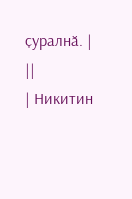ҫуралнӑ. | ||
| Никитин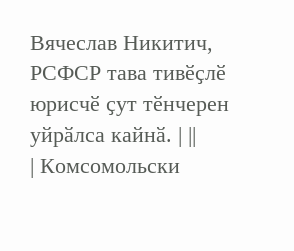Вячеслав Никитич, РСФСР тава тивӗҫлӗ юрисчӗ ҫут тӗнчерен уйрӑлса кайнӑ. | ||
| Комсомольски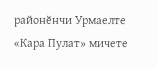районӗнчи Урмаелте «Кара Пулат» мичете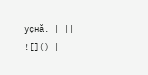уҫнӑ. | ||
![]() |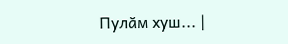Пулӑм хуш... |